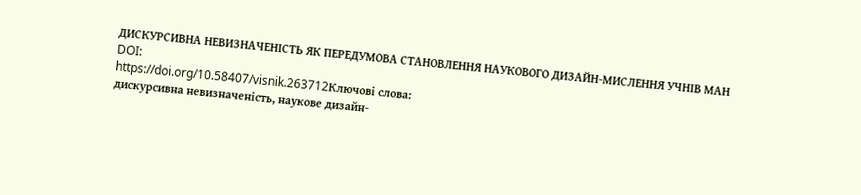ДИСКУРСИВНА НЕВИЗНАЧЕНІСТЬ ЯК ПЕРЕДУМОВА СТАНОВЛЕННЯ НАУКОВОГО ДИЗАЙН-МИСЛЕННЯ УЧНІВ МАН
DOI:
https://doi.org/10.58407/visnik.263712Ключові слова:
дискурсивна невизначеність, наукове дизайн-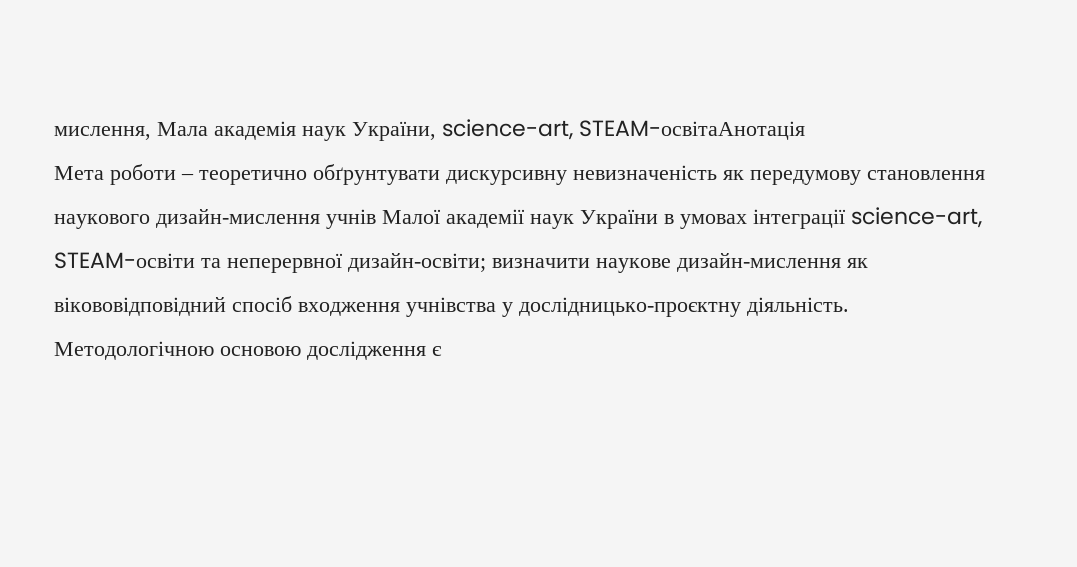мислення, Мала академія наук України, science-art, STEAM-освітаАнотація
Мета роботи – теоретично обґрунтувати дискурсивну невизначеність як передумову становлення наукового дизайн-мислення учнів Малої академії наук України в умовах інтеграції science-art, STEAM-освіти та неперервної дизайн-освіти; визначити наукове дизайн-мислення як вікововідповідний спосіб входження учнівства у дослідницько-проєктну діяльність.
Методологічною основою дослідження є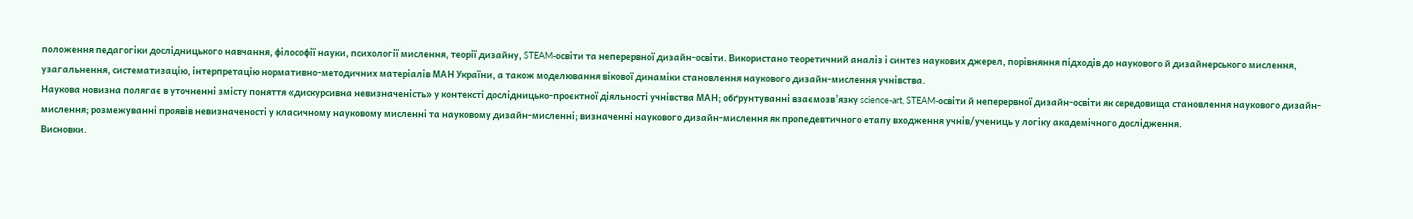положення педагогіки дослідницького навчання, філософії науки, психології мислення, теорії дизайну, STEAM-освіти та неперервної дизайн-освіти. Використано теоретичний аналіз і синтез наукових джерел, порівняння підходів до наукового й дизайнерського мислення, узагальнення, систематизацію, інтерпретацію нормативно-методичних матеріалів МАН України, а також моделювання вікової динаміки становлення наукового дизайн-мислення учнівства.
Наукова новизна полягає в уточненні змісту поняття «дискурсивна невизначеність» у контексті дослідницько-проєктної діяльності учнівства МАН; обґрунтуванні взаємозв’язку science-art, STEAM-освіти й неперервної дизайн-освіти як середовища становлення наукового дизайн-мислення; розмежуванні проявів невизначеності у класичному науковому мисленні та науковому дизайн-мисленні; визначенні наукового дизайн-мислення як пропедевтичного етапу входження учнів/учениць у логіку академічного дослідження.
Висновки.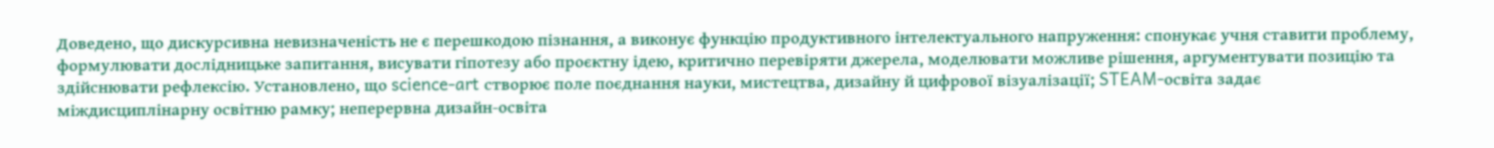Доведено, що дискурсивна невизначеність не є перешкодою пізнання, а виконує функцію продуктивного інтелектуального напруження: спонукає учня ставити проблему, формулювати дослідницьке запитання, висувати гіпотезу або проєктну ідею, критично перевіряти джерела, моделювати можливе рішення, аргументувати позицію та здійснювати рефлексію. Установлено, що science-art створює поле поєднання науки, мистецтва, дизайну й цифрової візуалізації; STEAM-освіта задає міждисциплінарну освітню рамку; неперервна дизайн-освіта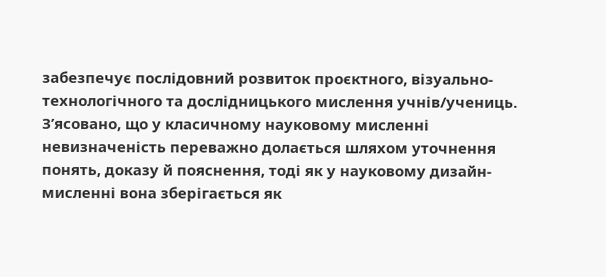забезпечує послідовний розвиток проєктного, візуально-технологічного та дослідницького мислення учнів/учениць. З’ясовано, що у класичному науковому мисленні невизначеність переважно долається шляхом уточнення понять, доказу й пояснення, тоді як у науковому дизайн-мисленні вона зберігається як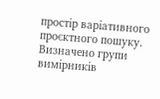простір варіативного проєктного пошуку. Визначено групи вимірників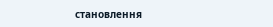становлення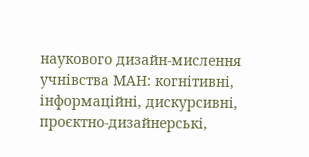наукового дизайн-мислення учнівства МАН: когнітивні, інформаційні, дискурсивні, проєктно-дизайнерські,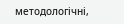методологічні,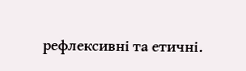рефлексивні та етичні.